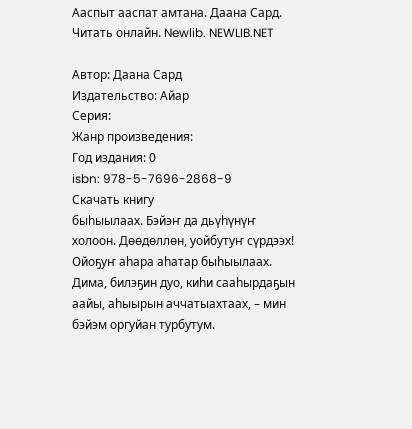Ааспыт ааспат амтана. Даана Сард. Читать онлайн. Newlib. NEWLIB.NET

Автор: Даана Сард
Издательство: Айар
Серия:
Жанр произведения:
Год издания: 0
isbn: 978-5-7696-2868-9
Скачать книгу
быһыылаах. Бэйэҥ да дьүһүнүҥ холоон. Дөөдөллөн, уойбутуҥ сүрдээх! Ойоҕуҥ аһара аһатар быһыылаах. Дима, билэҕин дуо, киһи сааһырдаҕын аайы, аһыырын аччатыахтаах, – мин бэйэм оргуйан турбутум.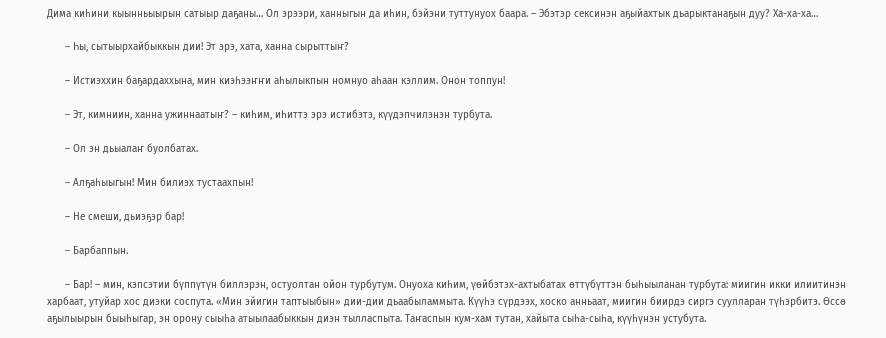Дима киһини кыынньыырын сатыыр даҕаны… Ол эрээри, ханныгын да иһин, бэйэни туттунуох баара. – Эбэтэр сексинэн аҕыйахтык дьарыктанаҕын дуу? Ха-ха-ха…

      – Һы, сытыырхайбыккын дии! Эт эрэ, хата, ханна сырыттыҥ?

      – Истиэххин баҕардаххына, мин киэһээҥҥи аһылыкпын номнуо аһаан кэллим. Онон топпун!

      – Эт, кимниин, ханна ужиннаатыҥ? – киһим, иһиттэ эрэ истибэтэ, күүдэпчилэнэн турбута.

      – Ол эн дьыалаҥ буолбатах.

      – Алҕаһыыгын! Мин билиэх тустаахпын!

      – Не смеши, дьиэҕэр бар!

      – Барбаппын.

      – Бар! – мин, кэпсэтии бүппүтүн биллэрэн, остуолтан ойон турбутум. Онуоха киһим, үөйбэтэх-ахтыбатах өттүбүттэн быһыыланан турбута: миигин икки илиитинэн харбаат, утуйар хос диэки соспута. «Мин эйигин таптыыбын» дии-дии дьаабыламмыта. Күүһэ сүрдээх, хоско анньаат, миигин биирдэ сиргэ суулларан түһэрбитэ. Өссө аҕылыырын быыһыгар, эн орону сыыһа атыылаабыккын диэн тылласпыта. Таҥаспын кум-хам тутан, хайыта сыһа-сыһа, күүһүнэн устубута.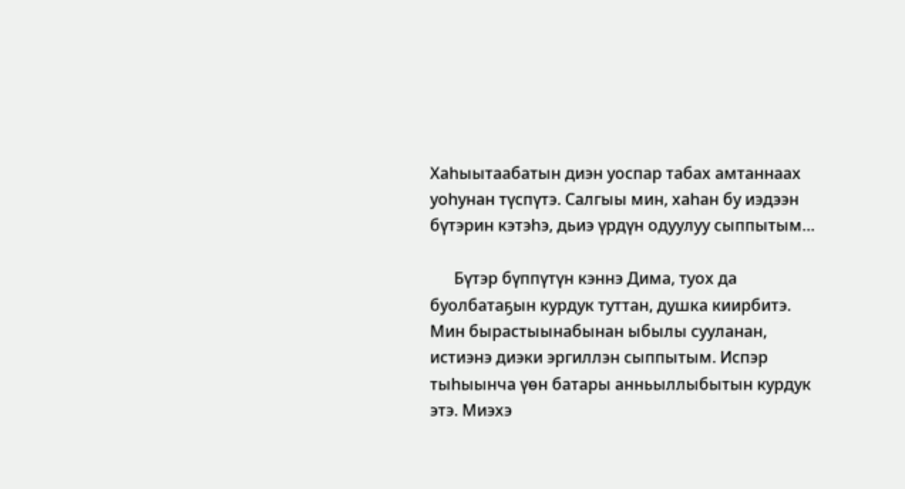Хаһыытаабатын диэн уоспар табах амтаннаах уоһунан түспүтэ. Салгыы мин, хаһан бу иэдээн бүтэрин кэтэһэ, дьиэ үрдүн одуулуу сыппытым…

      Бүтэр бүппүтүн кэннэ Дима, туох да буолбатаҕын курдук туттан, душка киирбитэ. Мин бырастыынабынан ыбылы сууланан, истиэнэ диэки эргиллэн сыппытым. Испэр тыһыынча үөн батары анньыллыбытын курдук этэ. Миэхэ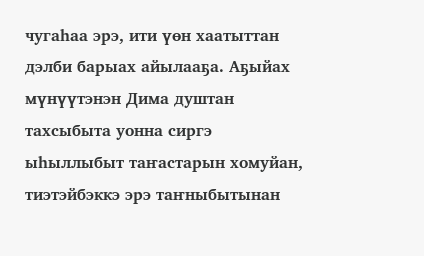чугаһаа эрэ, ити үөн хаатыттан дэлби барыах айылааҕа. Аҕыйах мүнүүтэнэн Дима душтан тахсыбыта уонна сиргэ ыһыллыбыт таҥастарын хомуйан, тиэтэйбэккэ эрэ таҥныбытынан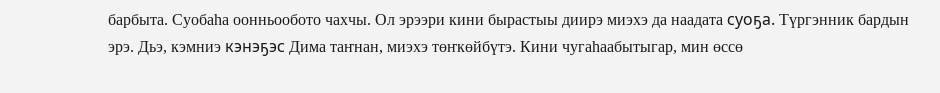барбыта. Суобаһа оонньообото чахчы. Ол эрээри кини бырастыы диирэ миэхэ да наадата суоҕа. Түргэнник бардын эрэ. Дьэ, кэмниэ кэнэҕэс Дима таҥнан, миэхэ төҥкөйбүтэ. Кини чугаһаабытыгар, мин өссө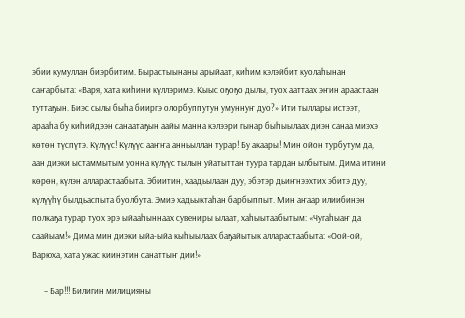эбии кумуллан биэрбитим. Бырастыынаны арыйаат, киһим кэлэйбит куолаһынан саҥарбыта: «Варя, хата киһини күллэримэ. Кыыс оҕоҕо дылы, туох ааттаах эҥин араастаан туттаҕын. Биэс сылы быһа бииргэ олорбуппутун умуннуҥ дуо?» Ити тыллары истээт, арааһа бу киһийдээн санаатаҕын аайы манна кэлээри гынар быһыылаах диэн санаа миэхэ көтөн түспүтэ. Күлүүс! Күлүүс ааҥҥа анньыллан турар! Бу акаары! Мин ойон турбутум да, аан диэки ыстаммытым уонна күлүүс тылын уйатыттан туура тардан ылбытым. Дима итини көрөн, күлэн алларастаабыта. Эбиитин, хаадьылаан дуу, эбэтэр дьиҥнээхтих эбитэ дуу, күлүүһү былдьаспыта буолбута. Эмиэ хадьыктаһан барбыппыт. Мин аҥаар илиибинэн полкаҕа турар туох эрэ ыйааһыннаах сувениры ылаат, хаһыытаабытым: «Чугаһыаҥ да саайыам!» Дима мин диэки ыйа-ыйа кыһыылаах баҕайытык алларастаабыта: «Оой-ой, Варюха, хата ужас киинэтин санаттыҥ дии!»

      – Бар!!! Билигин милицияны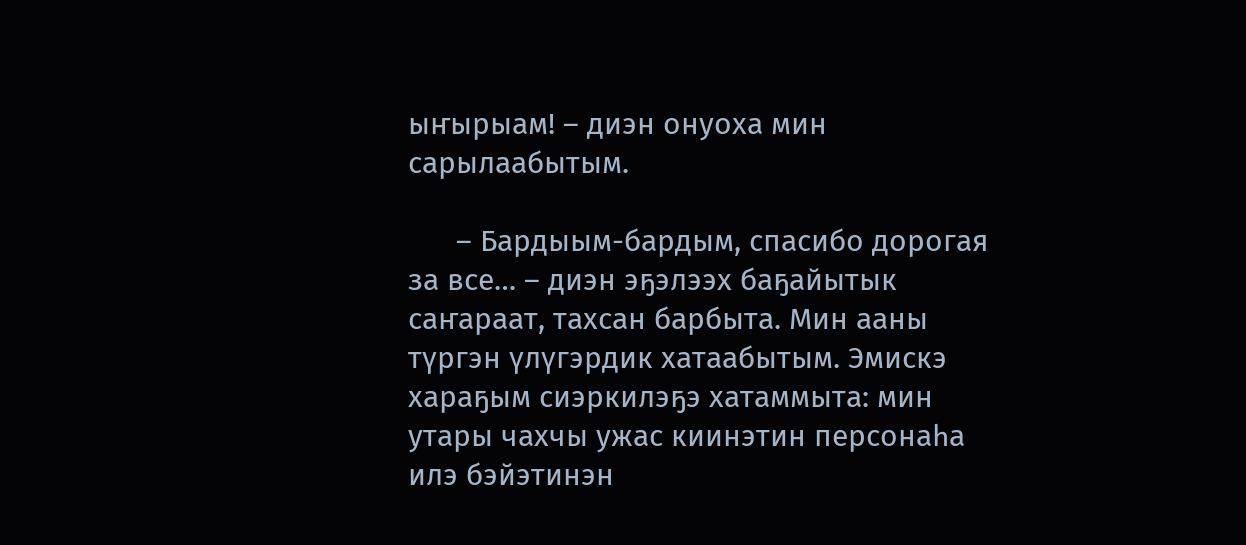ыҥырыам! – диэн онуоха мин сарылаабытым.

      – Бардыым-бардым, спасибо дорогая за все… – диэн эҕэлээх баҕайытык саҥараат, тахсан барбыта. Мин ааны түргэн үлүгэрдик хатаабытым. Эмискэ хараҕым сиэркилэҕэ хатаммыта: мин утары чахчы ужас киинэтин персонаһа илэ бэйэтинэн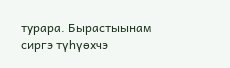турара. Бырастыынам сиргэ түһүөхчэ